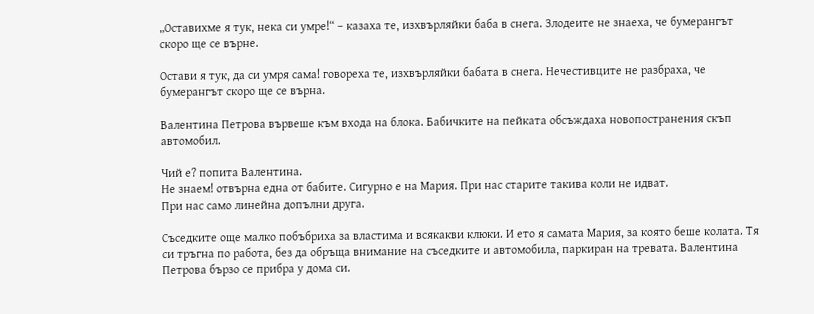„Оставихме я тук, нека си умре!“ – казаха те, изхвърляйки баба в снега. Злодеите не знаеха, че бумерангът скоро ще се върне.

Остави я тук, да си умря сама! говореха те, изхвърляйки бабата в снега. Нечестивците не разбраха, че бумерангът скоро ще се върна.

Валентина Петрова вървеше към входа на блока. Бабичките на пейката обсъждаха новопостранения скъп автомобил.

Чий е? попита Валентина.
Не знаем! отвърна една от бабите. Сигурно е на Мария. При нас старите такива коли не идват.
При нас само линейна допълни друга.

Съседките още малко побъбриха за властима и всякакви клюки. И ето я самата Мария, за която беше колата. Тя си тръгна по работа, без да обръща внимание на съседките и автомобила, паркиран на тревата. Валентина Петрова бързо се прибра у дома си.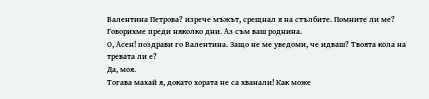Валентина Петрова? изрече мъжът, срещнал я на стълбите. Помните ли ме? Говорихме преди няколко дни. Аз съм ваш роднина.
О, Асен! поздрави го Валентина. Защо не ме уведоми, че идваш? Твоята кола на тревата ли е?
Да, моя.
Тогава махай я, докато хората не са хванали! Как може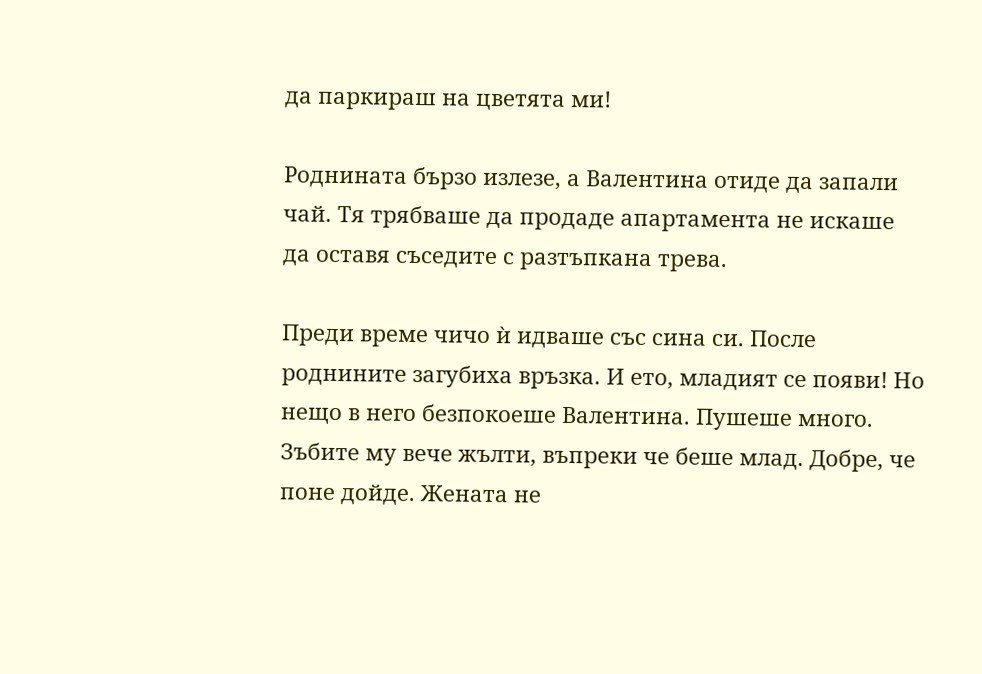да паркираш на цветята ми!

Роднината бързо излезе, а Валентина отиде да запали чай. Тя трябваше да продаде апартамента не искаше да оставя съседите с разтъпкана трева.

Преди време чичо ѝ идваше със сина си. После роднините загубиха връзка. И ето, младият се появи! Но нещо в него безпокоеше Валентина. Пушеше много. Зъбите му вече жълти, въпреки че беше млад. Добре, че поне дойде. Жената не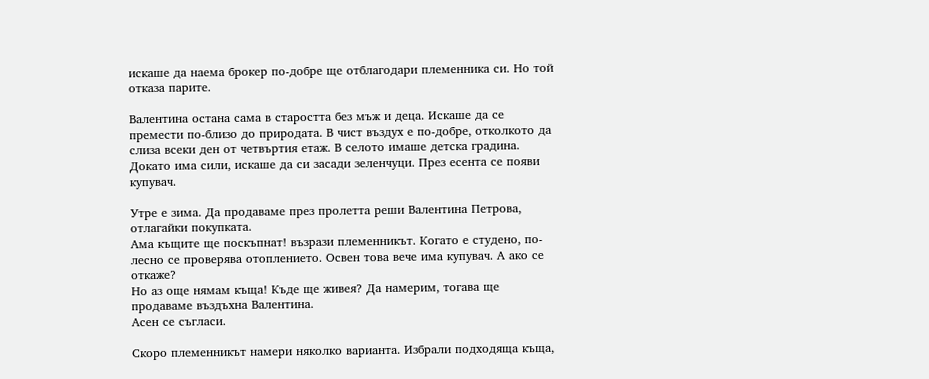искаше да наема брокер по-добре ще отблагодари племенника си. Но той отказа парите.

Валентина остана сама в старостта без мъж и деца. Искаше да се премести по-близо до природата. В чист въздух е по-добре, отколкото да слиза всеки ден от четвъртия етаж. В селото имаше детска градина. Докато има сили, искаше да си засади зеленчуци. През есента се появи купувач.

Утре е зима. Да продаваме през пролетта реши Валентина Петрова, отлагайки покупката.
Ама къщите ще поскъпнат! възрази племенникът. Когато е студено, по-лесно се проверява отоплението. Освен това вече има купувач. А ако се откаже?
Но аз още нямам къща! Къде ще живея? Да намерим, тогава ще продаваме въздъхна Валентина.
Асен се съгласи.

Скоро племенникът намери няколко варианта. Избрали подходяща къща,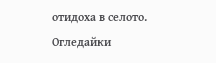отидоха в селото. Огледайки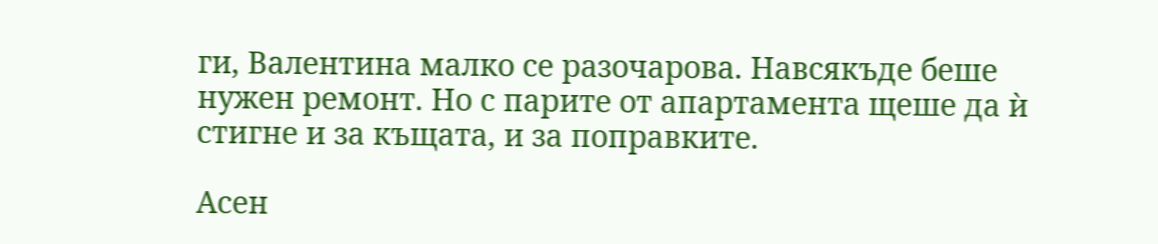ги, Валентина малко се разочарова. Навсякъде беше нужен ремонт. Но с парите от апартамента щеше да ѝ стигне и за къщата, и за поправките.

Асен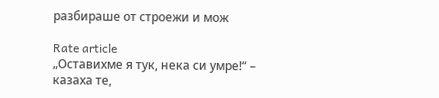разбираше от строежи и мож

Rate article
„Оставихме я тук, нека си умре!“ – казаха те,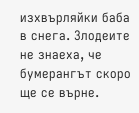изхвърляйки баба в снега. Злодеите не знаеха, че бумерангът скоро ще се върне.